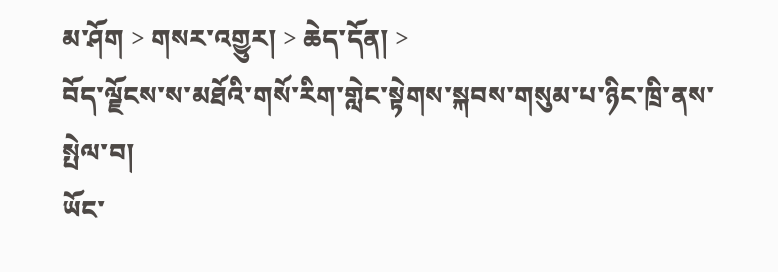མ་ཤོག > གསར་འགྱུར། > ཆེད་དོན། >
བོད་ལྗོངས་ས་མཐོའི་གསོ་རིག་གླེང་སྟེགས་སྐབས་གསུམ་པ་ཉིང་ཁྲི་ནས་སྤེལ་བ།
ཡོང་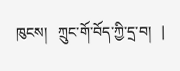ཁུངས།   ཀྲུང་གོ་བོད་ཀྱི་དྲ་བ།   |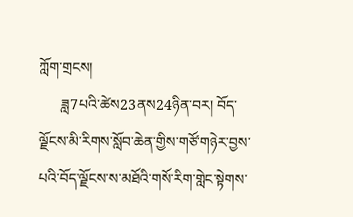ཀློག་གྲངས།
      ཟླ7པའི་ཚེས23ནས24ཉིན་བར། བོད་ལྗོངས་མི་རིགས་སློབ་ཆེན་གྱིས་གཙོ་གཉེར་བྱས་པའི་བོད་ལྗོངས་ས་མཐོའི་གསོ་རིག་གླེང་སྟེགས་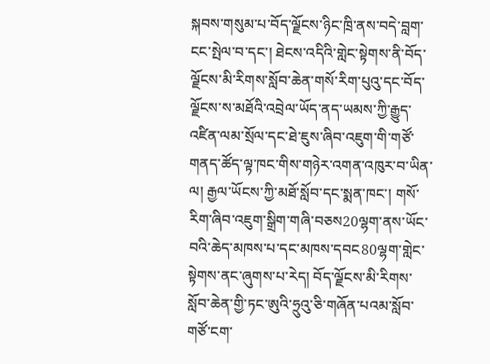སྐབས་གསུམ་པ་བོད་ལྗོངས་ཉིང་ཁྲི་ནས་བདེ་བླག་ངང་སྤེལ་བ་དང་། ཐེངས་འདིའི་གླེང་སྟེགས་ནི་བོད་ལྗོངས་མི་རིགས་སློབ་ཆེན་གསོ་རིག་པུའུ་དང་བོད་ལྗོངས་ས་མཐོའི་འབྲེལ་ཡོད་ནད་ཡམས་ཀྱི་རྒྱུད་འཛིན་ལམ་སྲོལ་དང་ཐེ་ཇུས་ཞིབ་འཇུག་གི་གཙོ་གནད་ཚོད་ལྟ་ཁང་གིས་གཉེར་འགན་འཁུར་བ་ཡིན་ལ། རྒྱལ་ཡོངས་ཀྱི་མཐོ་སློབ་དང་སྨན་ཁང་། གསོ་རིག་ཞིབ་འཇུག་སྒྲིག་གཞི་བཅས20ལྷག་ནས་ཡོང་བའི་ཆེད་མཁས་པ་དང་མཁས་དབང80ལྷག་གླེང་སྟེགས་ནང་ཞུགས་པ་རེད། བོད་ལྗོངས་མི་རིགས་སློབ་ཆེན་གྱི་ཏང་ཨུའི་ཧྲུའུ་ཅི་གཞོན་པའམ་སློབ་གཙོ་ངག་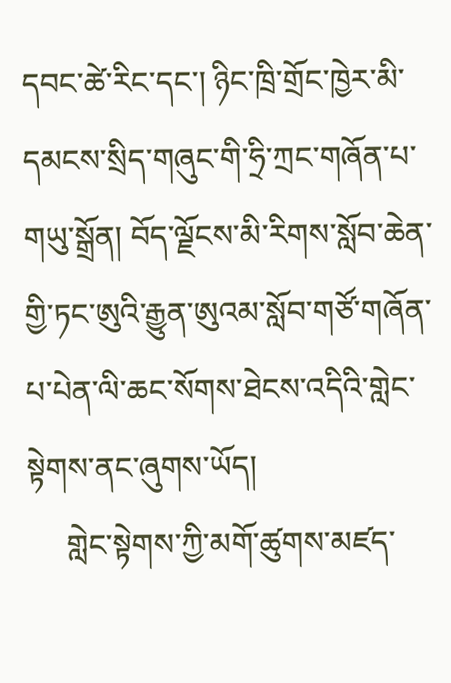དབང་ཚེ་རིང་དང་། ཉིང་ཁྲི་གྲོང་ཁྱེར་མི་དམངས་སྲིད་གཞུང་གི་ཧྲི་ཀྲང་གཞོན་པ་གཡུ་སྒྲོན། བོད་ལྗོངས་མི་རིགས་སློབ་ཆེན་གྱི་ཏང་ཨུའི་རྒྱུན་ཨུའམ་སློབ་གཙོ་གཞོན་པ་པེན་ལི་ཆང་སོགས་ཐེངས་འདིའི་གླེང་སྟེགས་ནང་ཞུགས་ཡོད།
     གླེང་སྟེགས་ཀྱི་མགོ་ཚུགས་མཛད་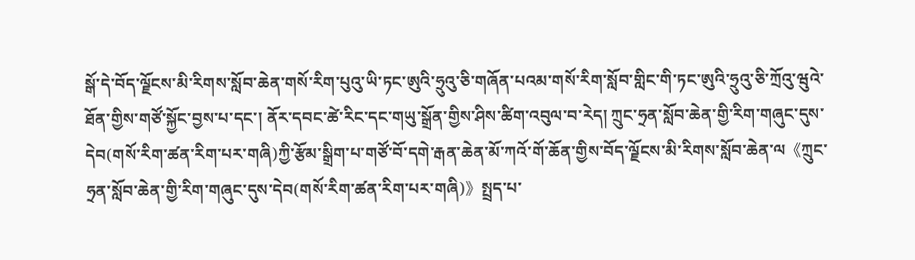སྒོ་དེ་བོད་ལྗོངས་མི་རིགས་སློབ་ཆེན་གསོ་རིག་པུའུ་ཡི་ཏང་ཨུའི་ཧྲུའུ་ཅི་གཞོན་པའམ་གསོ་རིག་སློབ་གླིང་གི་ཏང་ཨུའི་ཧྲུའུ་ཅི་ཀྲོའུ་ཝུའེ་ཐོན་གྱིས་གཙོ་སྐྱོང་བྱས་པ་དང་། ནོར་དབང་ཚེ་རིང་དང་གཡུ་སྒྲོན་གྱིས་ཤིས་ཚིག་འབུལ་བ་རེད། ཀྲུང་ཧྲན་སློབ་ཆེན་གྱི་རིག་གཞུང་དུས་དེབ(གསོ་རིག་ཚན་རིག་པར་གཞི)ཀྱི་རྩོམ་སྒྲིག་པ་གཙོ་བོ་དགེ་རྒན་ཆེན་མོ་ཀའོ་གོ་ཆོན་གྱིས་བོད་ལྗོངས་མི་རིགས་སློབ་ཆེན་ལ《ཀྲུང་ཧྲན་སློབ་ཆེན་གྱི་རིག་གཞུང་དུས་དེབ(གསོ་རིག་ཚན་རིག་པར་གཞི)》སྤྲད་པ་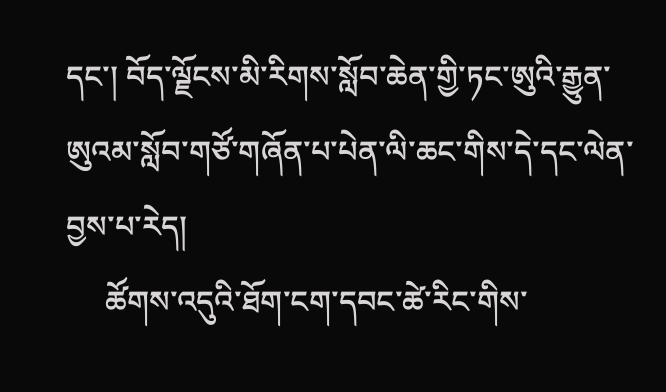དང་། བོད་ལྗོངས་མི་རིགས་སློབ་ཆེན་གྱི་ཏང་ཨུའི་རྒྱུན་ཨུའམ་སློབ་གཙོ་གཞོན་པ་པེན་ལི་ཆང་གིས་དེ་དང་ལེན་བྱས་པ་རེད།
     ཚོགས་འདུའི་ཐོག་ངག་དབང་ཚེ་རིང་གིས་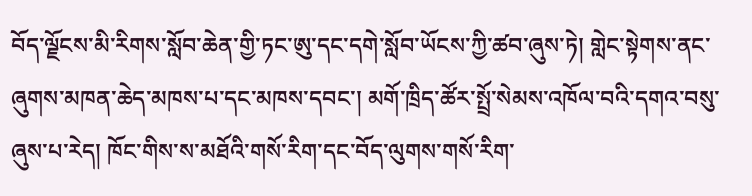བོད་ལྗོངས་མི་རིགས་སློབ་ཆེན་གྱི་ཏང་ཨུ་དང་དགེ་སློབ་ཡོངས་ཀྱི་ཚབ་ཞུས་ཏེ། གླེང་སྟེགས་ནང་ཞུགས་མཁན་ཆེད་མཁས་པ་དང་མཁས་དབང་། མགོ་ཁྲིད་ཚོར་སྤྲོ་སེམས་འཁོལ་བའི་དགའ་བསུ་ཞུས་པ་རེད། ཁོང་གིས་ས་མཐོའི་གསོ་རིག་དང་བོད་ལུགས་གསོ་རིག་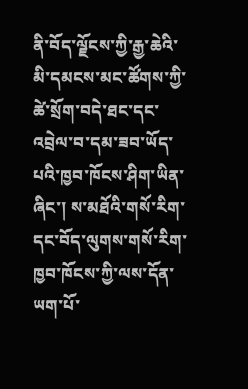ནི་བོད་ལྗོངས་ཀྱི་རྒྱ་ཆེའི་མི་དམངས་མང་ཚོགས་ཀྱི་ཚེ་སྲོག་བདེ་ཐང་དང་འབྲེལ་བ་དམ་ཟབ་ཡོད་པའི་ཁྱབ་ཁོངས་ཤིག་ཡིན་ཞིང་། ས་མཐོའི་གསོ་རིག་དང་བོད་ལུགས་གསོ་རིག་ཁྱབ་ཁོངས་ཀྱི་ལས་དོན་ཡག་པོ་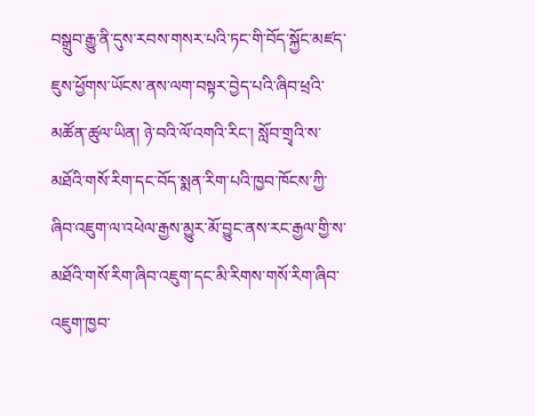བསྒྲུབ་རྒྱུ་ནི་དུས་རབས་གསར་པའི་ཏང་གི་བོད་སྐྱོང་མཛད་ཇུས་ཕྱོགས་ཡོངས་ནས་ལག་བསྟར་བྱེད་པའི་ཞིབ་ཕྲའི་མཚོན་ཚུལ་ཡིན། ཉེ་བའི་ལོ་འགའི་རིང་། སློབ་གྲྭའི་ས་མཐོའི་གསོ་རིག་དང་བོད་སྨན་རིག་པའི་ཁྱབ་ཁོངས་ཀྱི་ཞིབ་འཇུག་ལ་འཕེལ་རྒྱས་མྱུར་མོ་བྱུང་ནས་རང་རྒྱལ་གྱི་ས་མཐོའི་གསོ་རིག་ཞིབ་འཇུག་དང་མི་རིགས་གསོ་རིག་ཞིབ་འཇུག་ཁྱབ་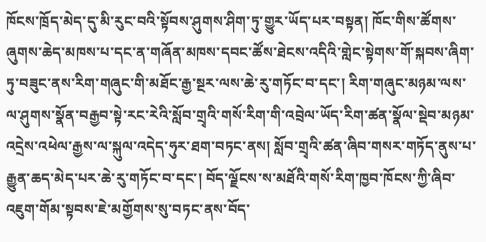ཁོངས་ཁྲོད་མེད་དུ་མི་རུང་བའི་སྟོབས་ཤུགས་ཤིག་ཏུ་གྱུར་ཡོད་པར་བསྟན། ཁོང་གིས་ཚོགས་ཞུགས་ཆེད་མཁས་པ་དང་ན་གཞོན་མཁས་དབང་ཚོས་ཐེངས་འདིའི་གླེང་སྟེགས་གོ་སྐབས་ཞིག་ཏུ་བཟུང་ནས་རིག་གཞུང་གི་མཐོང་རྒྱ་སྔར་ལས་ཆེ་རུ་གཏོང་བ་དང་། རིག་གཞུང་མཉམ་ལས་ལ་ཤུགས་སྣོན་བརྒྱབ་སྟེ་རང་རེའི་སློབ་གྲྭའི་གསོ་རིག་གི་འབྲེལ་ཡོད་རིག་ཚན་སྣོལ་སྡེབ་མཉམ་འདྲེས་འཕེལ་རྒྱས་ལ་སྐུལ་འདེད་ཧུར་ཐག་བཏང་ནས། སློབ་གྲྭའི་ཚན་ཞིབ་གསར་གཏོད་ནུས་པ་རྒྱུན་ཆད་མེད་པར་ཆེ་རུ་གཏོང་བ་དང་། བོད་ལྗོངས་ས་མཐོའི་གསོ་རིག་ཁྱབ་ཁོངས་ཀྱི་ཞིབ་འཇུག་གོམ་སྟབས་ཇེ་མགྱོགས་སུ་བཏང་ནས་བོད་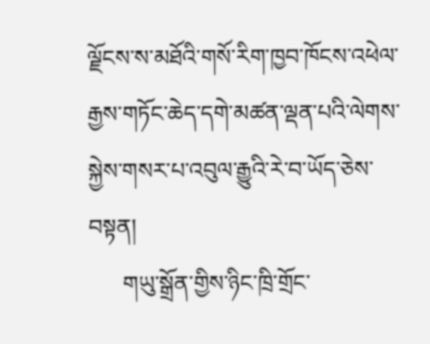ལྗོངས་ས་མཐོའི་གསོ་རིག་ཁྱབ་ཁོངས་འཕེལ་རྒྱས་གཏོང་ཆེད་དགེ་མཚན་ལྡན་པའི་ལེགས་སྐྱེས་གསར་པ་འབུལ་རྒྱུའི་རེ་བ་ཡོད་ཅེས་བསྟན།
      གཡུ་སྒྲོན་གྱིས་ཉིང་ཁྲི་གྲོང་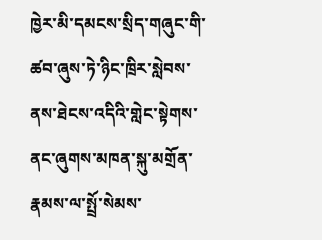ཁྱེར་མི་དམངས་སྲིད་གཞུང་གི་ཚབ་ཞུས་ཏེ་ཉིང་ཁྲིར་སླེབས་ནས་ཐེངས་འདིའི་གླེང་སྟེགས་ནང་ཞུགས་མཁན་སྐུ་མགྲོན་རྣམས་ལ་སྤྲོ་སེམས་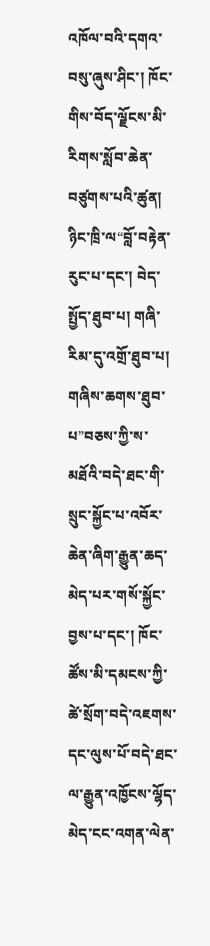འཁོལ་བའི་དགའ་བསུ་ཞུས་ཤིང་། ཁོང་གིས་བོད་ལྗོངས་མི་རིགས་སློབ་ཆེན་བཙུགས་པའི་ཚུན། ཉིང་ཁྲི་ལ“བློ་བརྟེན་རུང་པ་དང་། བེད་སྤྱོད་ཐུབ་པ། གཞི་རིམ་དུ་འགྲོ་ཐུབ་པ། གཞིས་ཆགས་ཐུབ་པ”བཅས་ཀྱི་ས་མཐོའི་བདེ་ཐང་གི་སྲུང་སྐྱོང་པ་འབོར་ཆེན་ཞིག་རྒྱུན་ཆད་མེད་པར་གསོ་སྐྱོང་བྱས་པ་དང་། ཁོང་ཚོས་མི་དམངས་ཀྱི་ཚེ་སྲོག་བདེ་འཇགས་དང་ལུས་པོ་བདེ་ཐང་ལ་རྒྱུན་འཁྱོངས་ལྷོད་མེད་ངང་འགན་ལེན་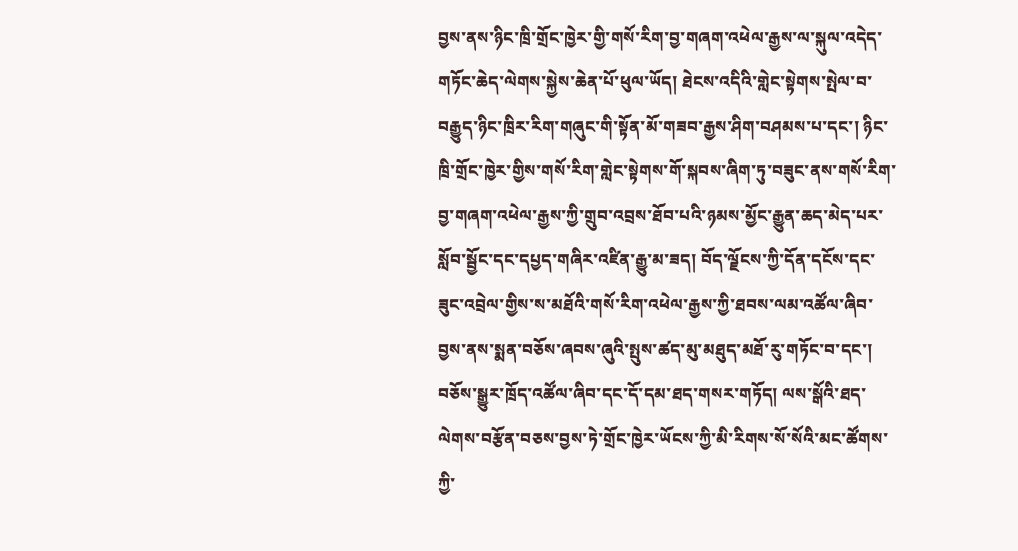བྱས་ནས་ཉིང་ཁྲི་གྲོང་ཁྱེར་གྱི་གསོ་རིག་བྱ་གཞག་འཕེལ་རྒྱས་ལ་སྐུལ་འདེད་གཏོང་ཆེད་ལེགས་སྐྱེས་ཆེན་པོ་ཕུལ་ཡོད། ཐེངས་འདིའི་གླེང་སྟེགས་སྤེལ་བ་བརྒྱུད་ཉིང་ཁྲིར་རིག་གཞུང་གི་སྟོན་མོ་གཟབ་རྒྱས་ཤིག་བཤམས་པ་དང་། ཉིང་ཁྲི་གྲོང་ཁྱེར་གྱིས་གསོ་རིག་གླེང་སྟེགས་གོ་སྐབས་ཞིག་ཏུ་བཟུང་ནས་གསོ་རིག་བྱ་གཞག་འཕེལ་རྒྱས་ཀྱི་གྲུབ་འབྲས་ཐོབ་པའི་ཉམས་མྱོང་རྒྱུན་ཆད་མེད་པར་སློབ་སྦྱོང་དང་དཔྱད་གཞིར་འཛིན་རྒྱུ་མ་ཟད། བོད་ལྗོངས་ཀྱི་དོན་དངོས་དང་ཟུང་འབྲེལ་གྱིས་ས་མཐོའི་གསོ་རིག་འཕེལ་རྒྱས་ཀྱི་ཐབས་ལམ་འཚོལ་ཞིབ་བྱས་ནས་སྨན་བཅོས་ཞབས་ཞུའི་སྤུས་ཚད་མུ་མཐུད་མཐོ་རུ་གཏོང་བ་དང་། བཅོས་སྒྱུར་ཁྲོད་འཚོལ་ཞིབ་དང་དོ་དམ་ཐད་གསར་གཏོད། ལས་སྒོའི་ཐད་ལེགས་བརྩོན་བཅས་བྱས་ཏེ་གྲོང་ཁྱེར་ཡོངས་ཀྱི་མི་རིགས་སོ་སོའི་མང་ཚོགས་ཀྱི་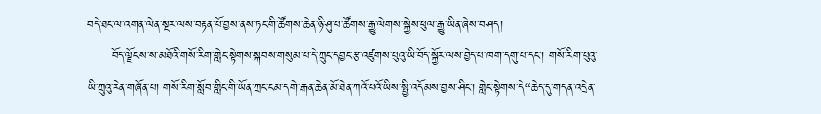བདེ་ཐང་ལ་འགན་ལེན་སྔར་ལས་བརྟན་པོ་བྱས་ནས་ཏང་གི་ཚོགས་ཆེན་ཉི་ཤུ་པ་ཚོགས་རྒྱུ་ལེགས་སྐྱེས་ཕུལ་རྒྱུ་ཡིན་ཞེས་བཤད།
      བོད་ལྗོངས་ས་མཐོའི་གསོ་རིག་གླེང་སྟེགས་སྐབས་གསུམ་པ་དེ་ཀྲུང་དབྱང་རྩ་འཛུགས་པུའུ་ཡི་བོད་སྐྱོར་ལས་བྱེད་པ་ཁག་དགུ་པ་དང་། གསོ་རིག་པུའུ་ཡི་ཀྲུའུ་རེན་གཞོན་པ། གསོ་རིག་སློབ་གླིང་གི་ཡོན་ཀྲང་ངམ་དགེ་རྒན་ཆེན་མོ་ཐེན་ཀའོ་པའོ་ཡིས་སྤྱི་འདོམས་བྱས་ཤིང་། གླེང་སྟེགས་དེ“ཆེད་དུ་གདན་འདྲེན་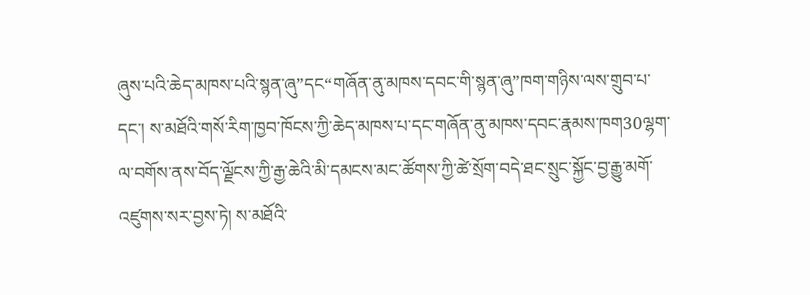ཞུས་པའི་ཆེད་མཁས་པའི་སྙན་ཞུ”དང“གཞོན་ནུ་མཁས་དབང་གི་སྙན་ཞུ”ཁག་གཉིས་ལས་གྲུབ་པ་དང་། ས་མཐོའི་གསོ་རིག་ཁྱབ་ཁོངས་ཀྱི་ཆེད་མཁས་པ་དང་གཞོན་ནུ་མཁས་དབང་རྣམས་ཁག30ལྷག་ལ་བགོས་ནས་བོད་ལྗོངས་ཀྱི་རྒྱ་ཆེའི་མི་དམངས་མང་ཚོགས་ཀྱི་ཚེ་སྲོག་བདེ་ཐང་སྲུང་སྐྱོང་བྱ་རྒྱུ་མགོ་འཛུགས་སར་བྱས་ཏེ། ས་མཐོའི་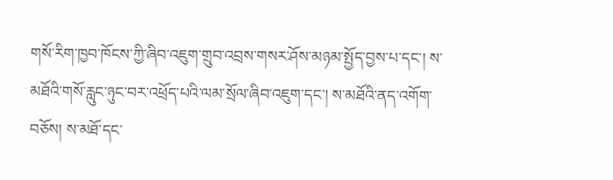གསོ་རིག་ཁྱབ་ཁོངས་ཀྱི་ཞིབ་འཇུག་གྲུབ་འབྲས་གསར་ཤོས་མཉམ་སྤྱོད་བྱས་པ་དང་། ས་མཐོའི་གསོ་རླུང་ཉུང་བར་འཕྲོད་པའི་ལམ་སྲོལ་ཞིབ་འཇུག་དང་། ས་མཐོའི་ནད་འགོག་བཅོས། ས་མཐོ་དང་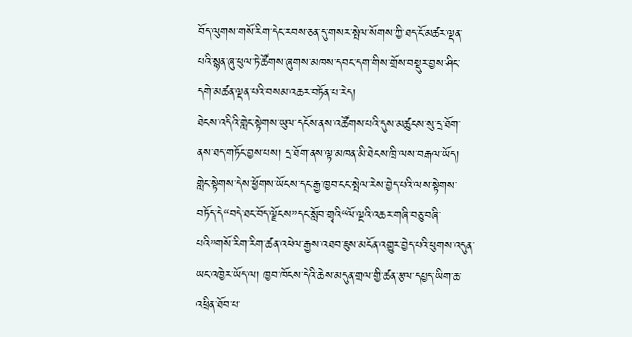བོད་ལུགས་གསོ་རིག་དེང་རབས་ཅན་དུ་གསར་སྤེལ་སོགས་ཀྱི་ཐད་ངོ་མཚར་ལྡན་པའི་སྙན་ཞུ་ཕུལ་ཏེ་ཚོགས་ཞུགས་མཁས་དབང་དག་གིས་གྲོས་བསྡུར་བྱས་ཤིང་དགེ་མཚན་ལྡན་པའི་བསམ་འཆར་བཏོན་པ་རེད།
ཐེངས་འདིའི་གླེང་སྟེགས་ཡུལ་དངོས་ནས་འཚོགས་པའི་དུས་མཚུངས་སུ་དྲ་ཐོག་ནས་ཐད་གཏོང་བྱས་པས། དྲ་ཐོག་ནས་ལྟ་མཁན་མི་ཐེངས་ཁྲི་ལས་བརྒལ་ཡོད། གླེང་སྟེགས་དེས་ཕྱོགས་ཡོངས་དང་རྒྱ་ཁྱབ་ངང་སྤེལ་རེས་བྱེད་པའི་ལས་སྟེགས་བཏོད་དེ“བདེ་ཐང་བོད་ལྗོངས”དང་སློབ་གྲྭའི“ལོ་ལྔའི་འཆར་གཞི་བཅུ་བཞི་པའི”གསོ་རིག་རིག་ཚན་འཕེལ་རྒྱས་འཐབ་ཇུས་མངོན་འགྱུར་བྱེད་པའི་ཕུགས་འདུན་ཡང་འཁྱེར་ཡོད་ལ། ཁྱབ་ཁོངས་དེའི་ཆེས་མདུན་གྲལ་གྱི་ཚན་རྩལ་དཔྱད་ཡིག་ཆ་འཕྲིན་ཐོབ་པ་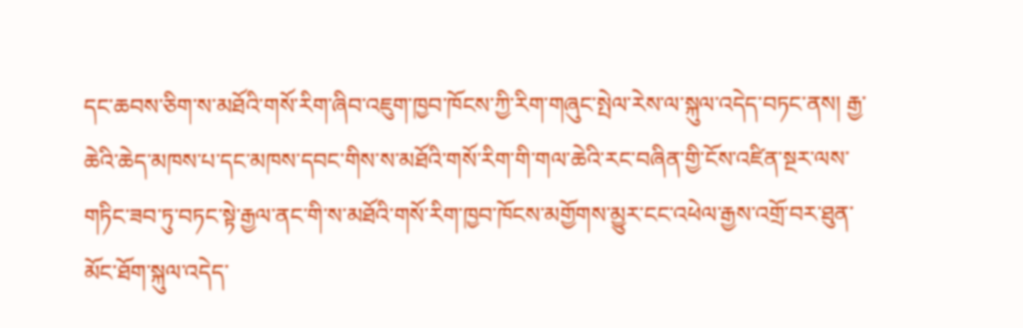དང་ཆབས་ཅིག་ས་མཐོའི་གསོ་རིག་ཞིབ་འཇུག་ཁྱབ་ཁོངས་ཀྱི་རིག་གཞུང་སྤེལ་རེས་ལ་སྐུལ་འདེད་བཏང་ནས། རྒྱ་ཆེའི་ཆེད་མཁས་པ་དང་མཁས་དབང་གིས་ས་མཐོའི་གསོ་རིག་གི་གལ་ཆེའི་རང་བཞིན་གྱི་ངོས་འཛིན་སྔར་ལས་གཏིང་ཟབ་ཏུ་བཏང་སྟེ་རྒྱལ་ནང་གི་ས་མཐོའི་གསོ་རིག་ཁྱབ་ཁོངས་མགྱོགས་མྱུར་ངང་འཕེལ་རྒྱས་འགྲོ་བར་ཐུན་མོང་ཐོག་སྐུལ་འདེད་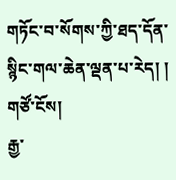གཏོང་བ་སོགས་ཀྱི་ཐད་དོན་སྙིང་གལ་ཆེན་ལྡན་པ་རེད། །
གཙོ་ངོས།
རྒྱ་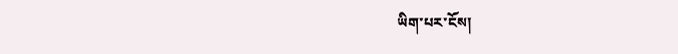ཡིག་པར་ངོས།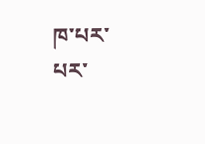ཁ་པར་པར་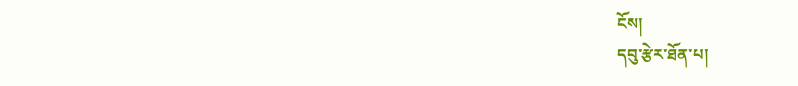ངོས།
དབུ་རྩེར་ཐོན་པ།